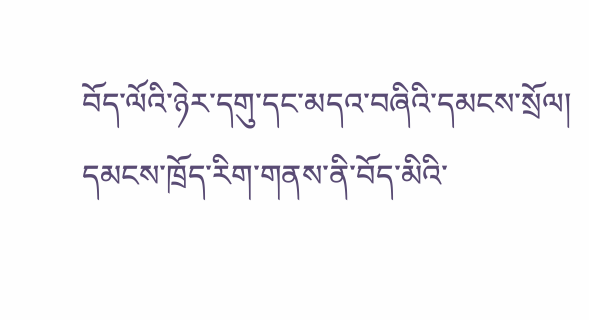བོད་ལོའི་ཉེར་དགུ་དང་མདའ་བཞིའི་དམངས་སྲོལ།
དམངས་ཁྲོད་རིག་གནས་ནི་བོད་མིའི་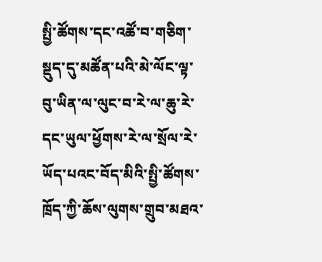སྤྱི་ཚོགས་དང་འཚོ་བ་གཅིག་སྡུད་དུ་མཚོན་པའི་མེ་ལོང་ལྟ་བུ་ཡིན་ལ་ལུང་བ་རེ་ལ་ཆུ་རེ་དང་ཡུལ་ཕྱོགས་རེ་ལ་སྲོལ་རེ་ཡོད་པའང་བོད་མིའི་སྤྱི་ཚོགས་ཁྲོད་ཀྱི་ཆོས་ལུགས་གྲུབ་མཐའ་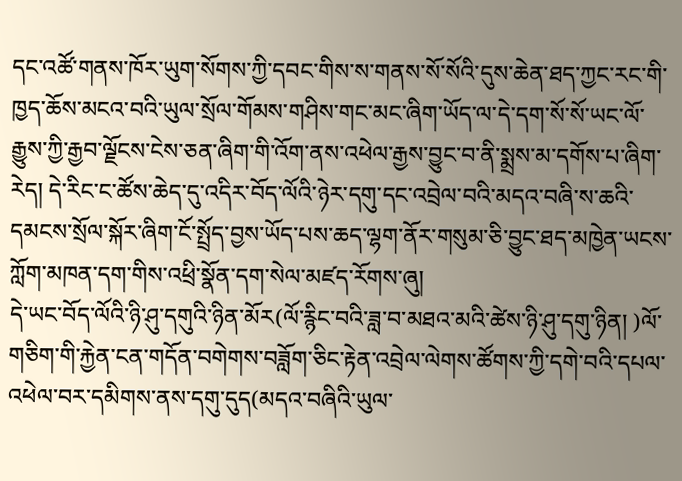དང་འཚོ་གནས་ཁོར་ཡུག་སོགས་ཀྱི་དབང་གིས་ས་གནས་སོ་སོའི་དུས་ཆེན་ཐད་ཀྱང་རང་གི་ཁྱད་ཆོས་མངའ་བའི་ཡུལ་སྲོལ་གོམས་གཤིས་གང་མང་ཞིག་ཡོད་ལ་དེ་དག་སོ་སོ་ཡང་ལོ་རྒྱུས་ཀྱི་རྒྱབ་ལྗོངས་ངེས་ཅན་ཞིག་གི་འོག་ནས་འཕེལ་རྒྱས་བྱུང་བ་ནི་སྨྲས་མ་དགོས་པ་ཞིག་རེད། དེ་རིང་ང་ཚོས་ཆེད་དུ་འདིར་བོད་ལོའི་ཉེར་དགུ་དང་འབྲེལ་བའི་མདའ་བཞི་ས་ཆའི་དམངས་སྲོལ་སྐོར་ཞིག་ངོ་སྤྲོད་བྱས་ཡོད་པས་ཆད་ལྷག་ནོར་གསུམ་ཅི་བྱུང་ཐད་མཁྱེན་ཡངས་ཀློག་མཁན་དག་གིས་འཕྲི་སྣོན་དག་སེལ་མཛད་རོགས་ཞུ།
དེ་ཡང་བོད་ལོའི་ཉི་ཤུ་དགུའི་ཉིན་མོར(ལོ་རྙིང་བའི་ཟླ་བ་མཐའ་མའི་ཚེས་ཉི་ཤུ་དགུ་ཉིན། )ལོ་གཅིག་གི་རྐྱེན་ངན་གདོན་བགེགས་བཟློག་ཅིང་རྟེན་འབྲེལ་ལེགས་ཚོགས་ཀྱི་དགེ་བའི་དཔལ་འཕེལ་བར་དམིགས་ནས་དགུ་དུད(མདའ་བཞིའི་ཡུལ་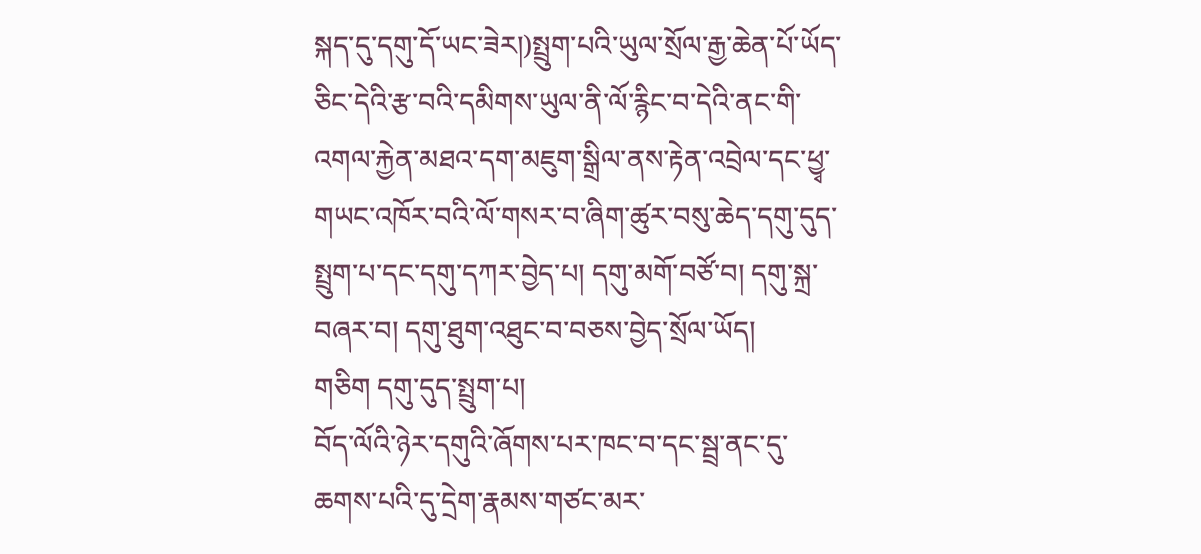སྐད་དུ་དགུ་དོ་ཡང་ཟེར།)སྤྲུག་པའི་ཡུལ་སྲོལ་རྒྱ་ཆེན་པོ་ཡོད་ཅིང་དེའི་རྩ་བའི་དམིགས་ཡུལ་ནི་ལོ་རྙིང་བ་དེའི་ནང་གི་འགལ་རྐྱེན་མཐའ་དག་མཇུག་སྒྲིལ་ནས་རྟེན་འབྲེལ་དང་ཕྱྭ་གཡང་འཁོར་བའི་ལོ་གསར་བ་ཞིག་ཚུར་བསུ་ཆེད་དགུ་དུད་སྤྲུག་པ་དང་དགུ་དཀར་བྱེད་པ། དགུ་མགོ་བཙོ་བ། དགུ་སྐྲ་བཞར་བ། དགུ་ཐུག་འཐུང་བ་བཅས་བྱེད་སྲོལ་ཡོད།
གཅིག དགུ་དུད་སྤྲུག་པ།
བོད་ལོའི་ཉེར་དགུའི་ཞོགས་པར་ཁང་བ་དང་སྦྲ་ནང་དུ་ཆགས་པའི་དུ་དྲེག་རྣམས་གཙང་མར་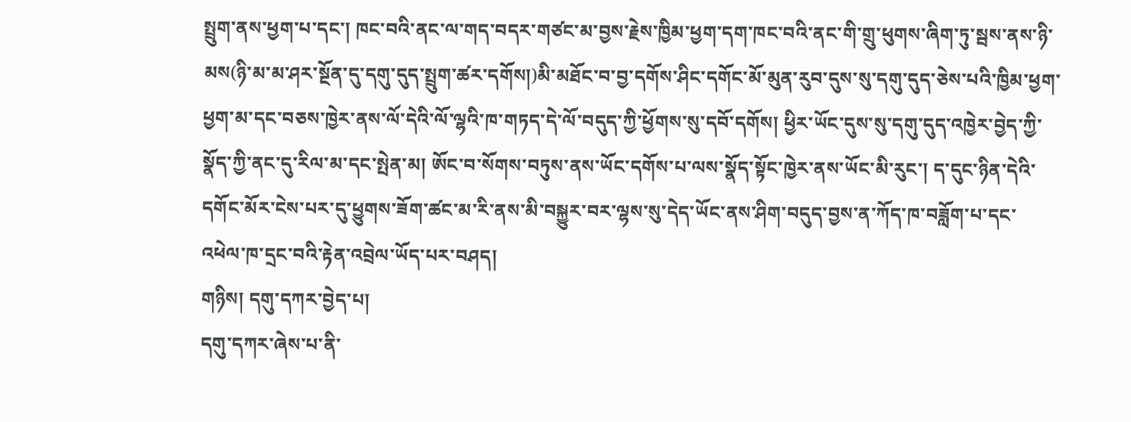སྤྲུག་ནས་ཕྱག་པ་དང་། ཁང་བའི་ནང་ལ་གད་བདར་གཙང་མ་བྱས་རྗེས་ཁྱིམ་ཕྱག་དག་ཁང་བའི་ནང་གི་གྲུ་ཕུགས་ཞིག་ཏུ་སྦས་ནས་ཉི་མས(ཉི་མ་མ་ཤར་སྔོན་དུ་དགུ་དུད་སྤྲུག་ཚར་དགོས།)མི་མཐོང་བ་བྱ་དགོས་ཤིང་དགོང་མོ་མུན་རུབ་དུས་སུ་དགུ་དུད་ཅེས་པའི་ཁྱིམ་ཕྱག་ཕྱག་མ་དང་བཅས་ཁྱེར་ནས་ལོ་དེའི་ལོ་ལྷའི་ཁ་གཏད་དེ་ལོ་བདུད་ཀྱི་ཕྱོགས་སུ་དབོ་དགོས། ཕྱིར་ཡོང་དུས་སུ་དགུ་དུད་འཁྱེར་བྱེད་ཀྱི་སྣོད་ཀྱི་ནང་དུ་རིལ་མ་དང་སྤེན་མ། ཨོང་བ་སོགས་བཏུས་ནས་ཡོང་དགོས་པ་ལས་སྣོད་སྟོང་ཁྱེར་ནས་ཡོང་མི་རུང་། ད་དུང་ཉིན་དེའི་དགོང་མོར་ངེས་པར་དུ་ཕྱུགས་ཟོག་ཚང་མ་རི་ནས་མི་བསྐྱུར་བར་ལྷས་སུ་དེད་ཡོང་ནས་ཤིག་བདུད་བྱས་ན་ཀོད་ཁ་བཟློག་པ་དང་འཕེལ་ཁ་དྲང་བའི་རྟེན་འབྲེལ་ཡོད་པར་བཤད།
གཉིས། དགུ་དཀར་བྱེད་པ།
དགུ་དཀར་ཞེས་པ་ནི་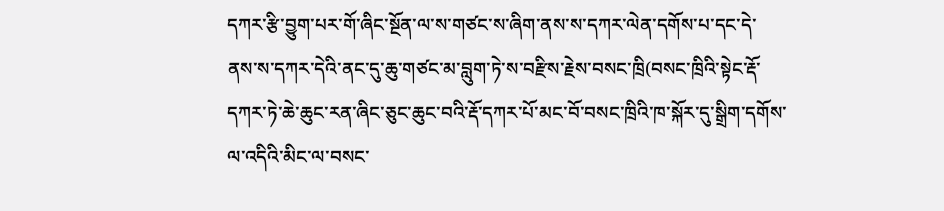དཀར་རྩི་བྱུག་པར་གོ་ཞིང་སྔོན་ལ་ས་གཙང་ས་ཞིག་ནས་ས་དཀར་ལེན་དགོས་པ་དང་དེ་ནས་ས་དཀར་དེའི་ནང་དུ་ཆུ་གཙང་མ་བླུག་ཏེ་ས་བརྫིས་རྗེས་བསང་ཁྲི(བསང་ཁྲིའི་སྟེང་རྡོ་དཀར་ཏེ་ཆེ་ཆུང་རན་ཞིང་ཅུང་ཆུང་བའི་རྡོ་དཀར་པོ་མང་བོ་བསང་ཁྲིའི་ཁ་སྐོར་དུ་སྒྲིག་དགོས་ལ་འདིའི་མིང་ལ་བསང་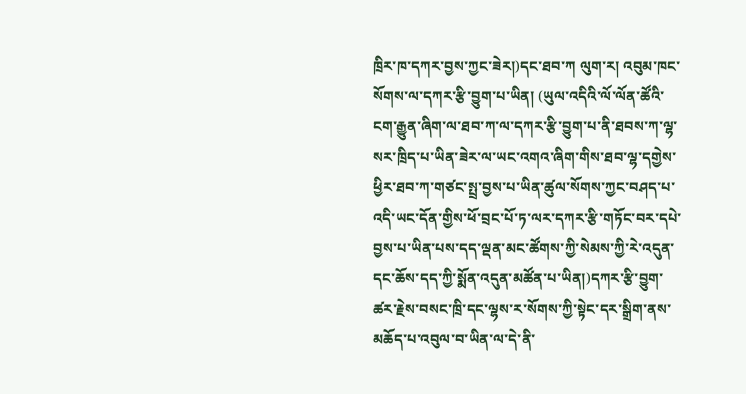ཁྲིར་ཁ་དཀར་བྱས་ཀྱང་ཟེར།)དང་ཐབ་ཀ ལུག་ར། འབུམ་ཁང་སོགས་ལ་དཀར་རྩི་བྱུག་པ་ཡིན། (ཡུལ་འདིའི་ལོ་ལོན་ཚོའི་ངག་རྒྱུན་ཞིག་ལ་ཐབ་ཀ་ལ་དཀར་རྩི་བྱུག་པ་ནི་ཐབས་ཀ་ལྷ་སར་ཁྲིད་པ་ཡིན་ཟེར་ལ་ཡང་འགའ་ཞིག་གིས་ཐབ་ལྷ་དགྱེས་ཕྱིར་ཐབ་ཀ་གཙང་སྤྲ་བྱས་པ་ཡིན་ཚུལ་སོགས་ཀྱང་བཤད་པ་འདི་ཡང་དོན་གྱིས་ཕོ་བྲང་པོ་ཏ་ལར་དཀར་རྩི་གཏོང་བར་དཔེ་བྱས་པ་ཡིན་པས་དད་ལྡན་མང་ཚོགས་ཀྱི་སེམས་ཀྱི་རེ་འདུན་དང་ཆོས་དད་ཀྱི་སྨོན་འདུན་མཚོན་པ་ཡིན།)དཀར་རྩི་བྱུག་ཚར་རྗེས་བསང་ཁྲི་དང་ལྷས་ར་སོགས་ཀྱི་སྟེང་དར་སྒྲིག་ནས་མཆོད་པ་འབུལ་བ་ཡིན་ལ་དེ་ནི་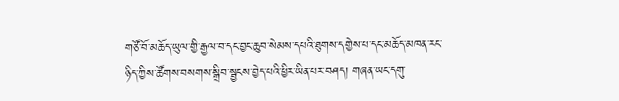གཙོ་བོ་མཆོད་ཡུལ་གྱི་རྒྱལ་བ་དང་བྱང་ཆུབ་སེམས་དཔའི་ཐུགས་དགྱེས་པ་དང་མཆོད་མཁན་རང་ཉིད་ཀྱིས་ཚོགས་བསགས་སྒྲིབ་སྦྱངས་བྱེད་པའི་ཕྱིར་ཡིན་པར་བཤད། གཞན་ཡང་དགུ་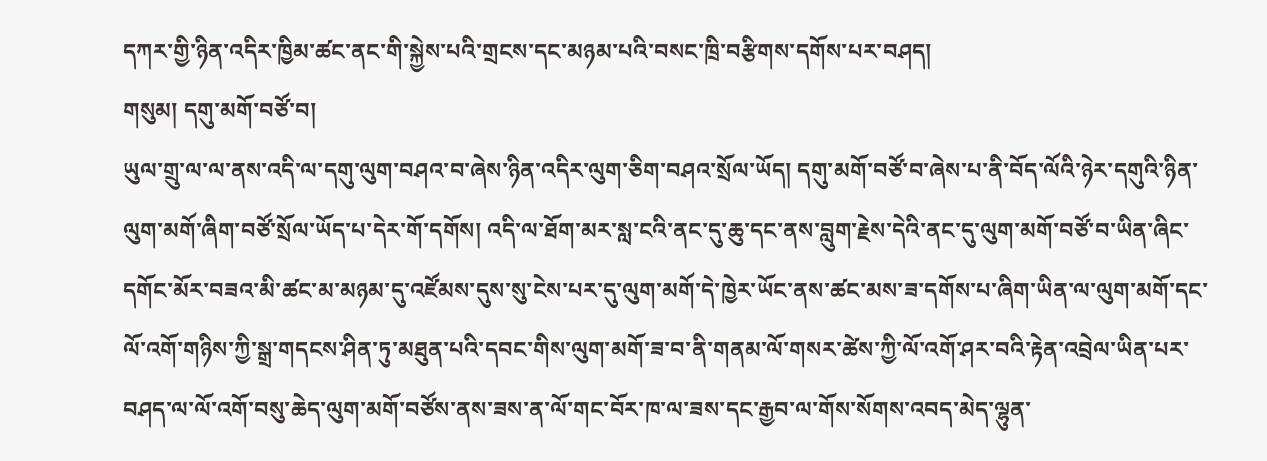དཀར་གྱི་ཉིན་འདིར་ཁྱིམ་ཚང་ནང་གི་སྐྱེས་པའི་གྲངས་དང་མཉམ་པའི་བསང་ཁྲི་བརྩིགས་དགོས་པར་བཤད།
གསུམ། དགུ་མགོ་བཙོ་བ།
ཡུལ་གྲུ་ལ་ལ་ནས་འདི་ལ་དགུ་ལུག་བཤའ་བ་ཞེས་ཉིན་འདིར་ལུག་ཅིག་བཤའ་སྲོལ་ཡོད། དགུ་མགོ་བཙོ་བ་ཞེས་པ་ནི་བོད་ལོའི་ཉེར་དགུའི་ཉིན་ལུག་མགོ་ཞིག་བཙོ་སྲོལ་ཡོད་པ་དེར་གོ་དགོས། འདི་ལ་ཐོག་མར་སླ་ངའི་ནང་དུ་ཆུ་དང་ནས་བླུག་རྗེས་དེའི་ནང་དུ་ལུག་མགོ་བཙོ་བ་ཡིན་ཞིང་དགོང་མོར་བཟའ་མི་ཚང་མ་མཉམ་དུ་འཛོམས་དུས་སུ་ངེས་པར་དུ་ལུག་མགོ་དེ་ཁྱེར་ཡོང་ནས་ཚང་མས་ཟ་དགོས་པ་ཞིག་ཡིན་ལ་ལུག་མགོ་དང་ལོ་འགོ་གཉིས་ཀྱི་སྒྲ་གདངས་ཤིན་ཏུ་མཐུན་པའི་དབང་གིས་ལུག་མགོ་ཟ་བ་ནི་གནམ་ལོ་གསར་ཚེས་ཀྱི་ལོ་འགོ་ཤར་བའི་རྟེན་འབྲེལ་ཡིན་པར་བཤད་ལ་ལོ་འགོ་བསུ་ཆེད་ལུག་མགོ་བཙོས་ནས་ཟས་ན་ལོ་གང་བོར་ཁ་ལ་ཟས་དང་རྒྱབ་ལ་གོས་སོགས་འབད་མེད་ལྷུན་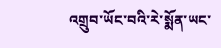འགྲུབ་ཡོང་བའི་རེ་སྨོན་ཡང་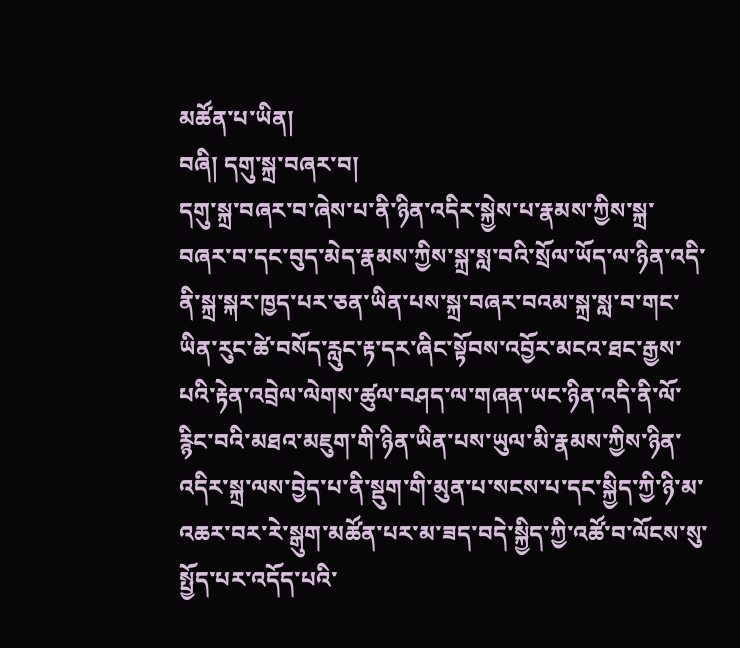མཚོན་པ་ཡིན།
བཞི། དགུ་སྐྲ་བཞར་བ།
དགུ་སྐྲ་བཞར་བ་ཞེས་པ་ནི་ཉིན་འདིར་སྐྱེས་པ་རྣམས་ཀྱིས་སྐྲ་བཞར་བ་དང་བུད་མེད་རྣམས་ཀྱིས་སྐྲ་སླ་བའི་སྲོལ་ཡོད་ལ་ཉིན་འདི་ནི་སྐྲ་སྐར་ཁྱད་པར་ཅན་ཡིན་པས་སྐྲ་བཞར་བའམ་སྐྲ་སླ་བ་གང་ཡིན་རུང་ཚེ་བསོད་རླུང་རྟ་དར་ཞིང་སྟོབས་འབྱོར་མངའ་ཐང་རྒྱས་པའི་རྟེན་འབྲེལ་ལེགས་ཚུལ་བཤད་ལ་གཞན་ཡང་ཉིན་འདི་ནི་ལོ་རྙིང་བའི་མཐའ་མཇུག་གི་ཉིན་ཡིན་པས་ཡུལ་མི་རྣམས་ཀྱིས་ཉིན་འདིར་སྐྲ་ལས་བྱེད་པ་ནི་སྡུག་གི་མུན་པ་སངས་པ་དང་སྐྱིད་ཀྱི་ཉི་མ་འཆར་བར་རེ་སྒུག་མཚོན་པར་མ་ཟད་བདེ་སྐྱིད་ཀྱི་འཚོ་བ་ལོངས་སུ་སྤྱོད་པར་འདོད་པའི་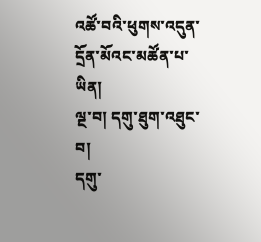འཚོ་བའི་ཕུགས་འདུན་དྲོན་མོའང་མཚོན་པ་ཡིན།
ལྔ་བ། དགུ་ཐུག་འཐུང་བ།
དགུ་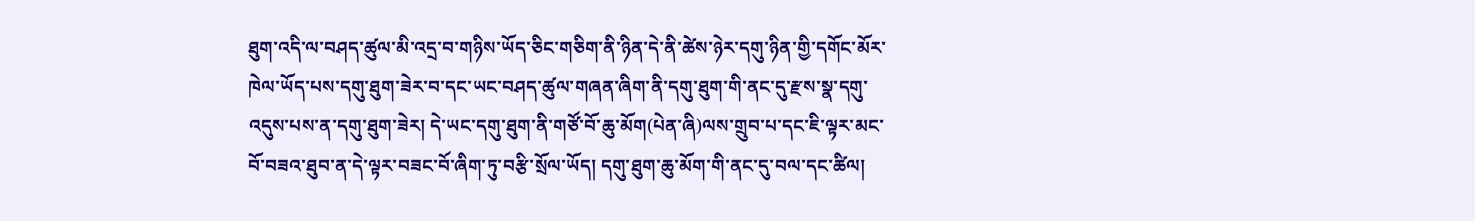ཐུག་འདི་ལ་བཤད་ཚུལ་མི་འདྲ་བ་གཉིས་ཡོད་ཅིང་གཅིག་ནི་ཉིན་དེ་ནི་ཚེས་ཉེར་དགུ་ཉིན་གྱི་དགོང་མོར་ཁེལ་ཡོད་པས་དགུ་ཐུག་ཟེར་བ་དང་ཡང་བཤད་ཚུལ་གཞན་ཞིག་ནི་དགུ་ཐུག་གི་ནང་དུ་རྫས་སྣ་དགུ་འདུས་པས་ན་དགུ་ཐུག་ཟེར། དེ་ཡང་དགུ་ཐུག་ནི་གཙོ་བོ་ཆུ་མོག(པེན་ཞི)ལས་གྲུབ་པ་དང་ཇི་ལྟར་མང་བོ་བཟའ་ཐུབ་ན་དེ་ལྟར་བཟང་བོ་ཞིག་ཏུ་བརྩི་སྲོལ་ཡོད། དགུ་ཐུག་ཆུ་མོག་གི་ནང་དུ་བལ་དང་ཚིལ།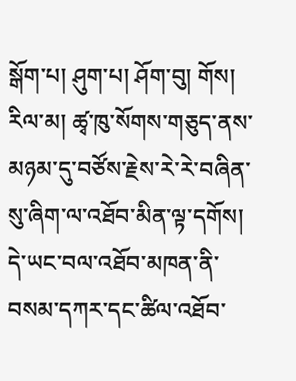སྒོག་པ། ཤུག་པ། ཤོག་བུ། གོས། རིལ་མ། ཚྭ་ཁུ་སོགས་གཅུད་ནས་མཉམ་དུ་བཙོས་རྗེས་རེ་རེ་བཞིན་སུ་ཞིག་ལ་འཐོབ་མིན་ལྟ་དགོས། དེ་ཡང་བལ་འཐོབ་མཁན་ནི་བསམ་དཀར་དང་ཚིལ་འཐོབ་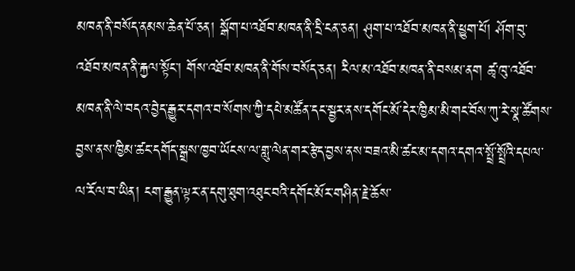མཁན་ནི་བསོད་ནམས་ཆེན་པོ་ཅན། སྒོག་པ་འཐོབ་མཁན་ནི་དྲི་ངན་ཅན། ཤུག་པ་འཐོབ་མཁན་ནི་ཕྱུག་པོ། ཤོག་བུ་འཐོབ་མཁན་ནི་རྐྱལ་སྟོང་། གོས་འཐོབ་མཁན་ནི་གོས་བསོད་ཅན། རིལ་མ་འཐོབ་མཁན་ནི་བསམ་ནག ཚྭ་ཁུ་འཐོབ་མཁན་ནི་ལེ་བདའ་བྱེད་རྒྱུར་དགའ་བ་སོགས་ཀྱི་དཔེ་མཚོན་དང་སྦྱར་ནས་དགོང་མོ་དེར་ཁྱིམ་མི་གང་བོས་ཀུ་རེ་སྣ་ཚོགས་བྱས་ནས་ཁྱིམ་ཚང་དགོད་སྒྲས་ཁྱབ་ཡོངས་ལ་གླུ་ལེན་གར་རྩེད་བྱས་ནས་བཟའ་མི་ཚང་མ་དགའ་དགའ་སྤྲོ་སྤྲོའི་དཔལ་ལ་རོལ་བ་ཡིན། ངག་རྒྱུན་ལྟར་ན་དགུ་ཐུག་འཐུང་བའི་དགོང་མོར་གཤིན་རྗེ་ཆོས་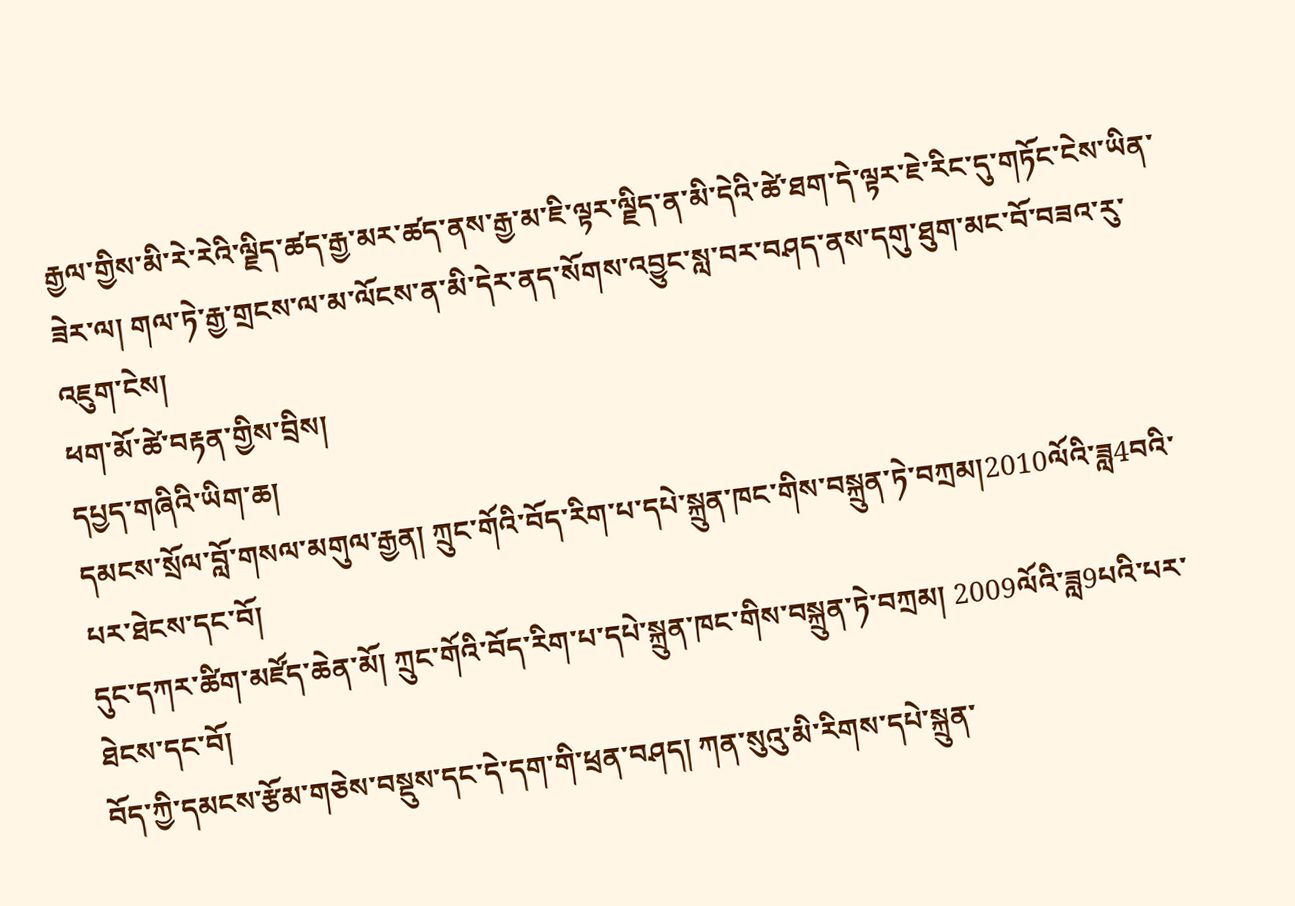རྒྱལ་གྱིས་མི་རེ་རེའི་ལྗིད་ཚད་རྒྱ་མར་ཚད་ནས་རྒྱ་མ་ཇི་ལྟར་ལྗིད་ན་མི་དེའི་ཚེ་ཐག་དེ་ལྟར་ཇེ་རིང་དུ་གཏོང་ངེས་ཡིན་ཟེར་ལ། གལ་ཏེ་རྒྱ་གྲངས་ལ་མ་ལོངས་ན་མི་དེར་ནད་སོགས་འབྱུང་སླ་བར་བཤད་ནས་དགུ་ཐུག་མང་བོ་བཟའ་རུ་འཇུག་ངེས།
ཕག་མོ་ཚེ་བརྟན་གྱིས་བྲིས།
དཔྱད་གཞིའི་ཡིག་ཆ།
དམངས་སྲོལ་བློ་གསལ་མགུལ་རྒྱན། ཀྲུང་གོའི་བོད་རིག་པ་དཔེ་སྐྲུན་ཁང་གིས་བསྐྲུན་ཏེ་བཀྲམ།2010ལོའི་ཟླ4བའི་པར་ཐེངས་དང་བོ།
དུང་དཀར་ཚིག་མཛོད་ཆེན་མོ། ཀྲུང་གོའི་བོད་རིག་པ་དཔེ་སྐྲུན་ཁང་གིས་བསྐྲུན་ཏེ་བཀྲམ། 2009ལོའི་ཟླ9པའི་པར་ཐེངས་དང་བོ།
བོད་ཀྱི་དམངས་རྩོམ་གཅེས་བསྡུས་དང་དེ་དག་གི་ཕྲན་བཤད། ཀན་སུའུ་མི་རིགས་དཔེ་སྐྲུན་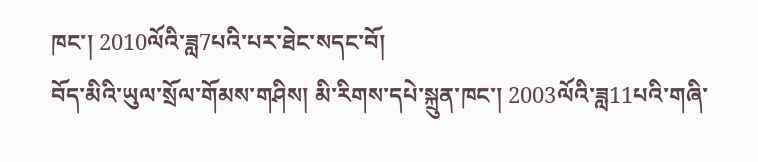ཁང་། 2010ལོའི་ཟླ7པའི་པར་ཐེང་སདང་བོ།
བོད་མིའི་ཡུལ་སྲོལ་གོམས་གཤིས། མི་རིགས་དཔེ་སྐྲུན་ཁང་། 2003ལོའི་ཟླ11པའི་གཞི་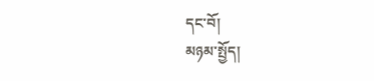དང་བོ།
མཉམ་སྤྱོད།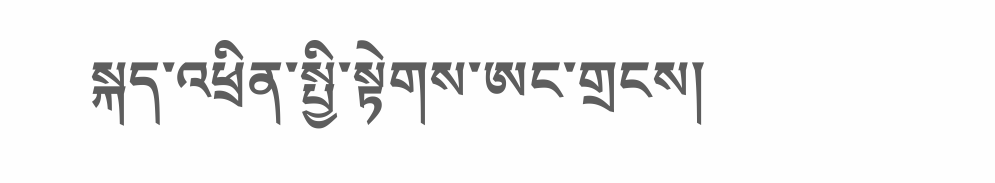སྐད་འཕྲིན་སྤྱི་སྟེགས་ཨང་གྲངས།